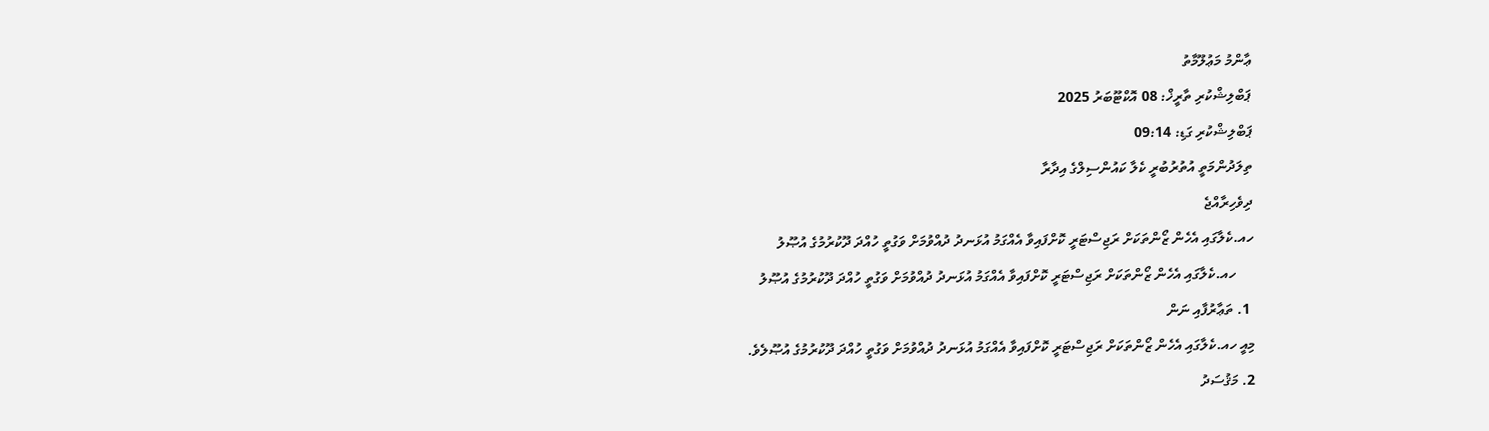ޢާންމު މަޢުލޫމާތު
ޕަބްލިޝްކުރި ތާރީޚް: 08 އޮކްޓޫބަރު 2025
ޕަބްލިޝްކުރި ގަޑި: 09:14
ތިލަދުންމަތީ އުތުރުބުރީ ކެލާ ކައުންސިލްގެ އިދާރާ
ދިވެހިރާއްޖެ
ހއ.ކެލާގައި އެހެން ޒޯންތަކަށް ރަޖިސްޓަރީ ކޮށްފައިވާ އެއްގަމު އުޅަނދު ދުއްވުމަށް ވަގުތީ ހުއްދަ ދޫކުރުމުގެ އުޞޫލު
     ހއ.ކެލާގައި އެހެން ޒޯންތަކަށް ރަޖިސްޓަރީ ކޮށްފައިވާ އެއްގަމު އުޅަނދު ދުއްވުމަށް ވަގުތީ ހުއްދަ ދޫކުރުމުގެ އުޞޫލު
 1. ތަޢާރުފާއި ނަން
މިއީ ހއ.ކެލާގައި އެހެން ޒޯންތަކަށް ރަޖިސްޓަރީ ކޮށްފައިވާ އެއްގަމު އުޅަނދު ދުއްވުމަށް ވަގުތީ ހުއްދަ ދޫކުރުމުގެ އުޞޫލެވެ.
2. މަޤުސަދު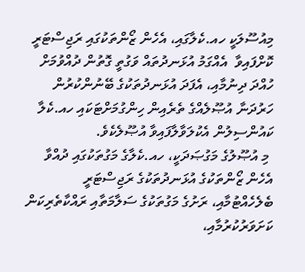މިއުސޫލަކީ ހއ.ކެލާގައި، އެހެން ޒޯންތަކުގައި ރަޖިސްޓަރީ ކޮށްފައިވާ  އެއްގަމު އުޅަނދުތައް ވަގުތީ ގޮތުން ދުއްވުމަށް ހުއްދަ ދިނުމާއި، އެފަދަ އުޅަނދުތަކުގެ ބޭނުންކުރުން ހަރުދަނާ އުޞޫލެއްގެ ތެރެއިން ހިންގުމަށްޓަކައި ހއ.ކެލާ ކައުންސިލުން އެކުލަވާލާފައިވާ އުޞޫލެކެވެ.
 މި އުޞޫލުގެ މަގުޞަދަކީ، ހއ.ކެލާގެ މަގުތަކުގައި ދުއްވާ އެހެން ޒޯންތަކުގެ އުޅަނދުތަކުގެ ރަޖިސްޓަރީ ބެލެހެއްޓުމާއި، ރަށުގެ މަގުތަކުގެ ސަލާމަތާއި ރައްކާތެރިކަން ކަށަވަރުކުރުމާއި،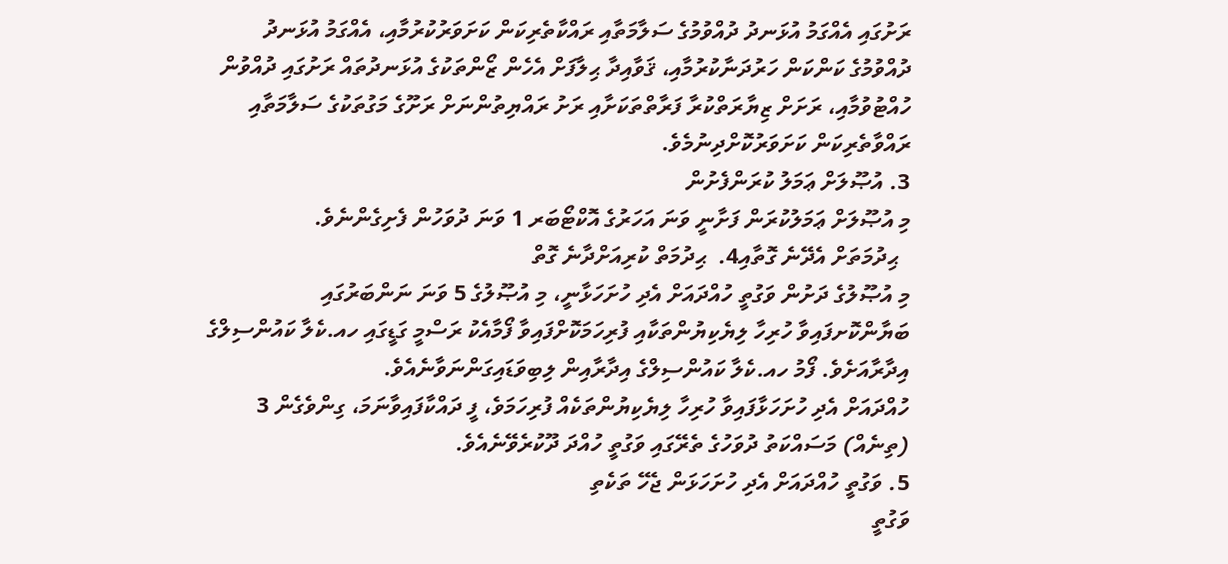ރަށުގައި އެއްގަމު އުޅަނދު ދުއްވުމުގެ ސަލާމަތާއި ރައްކާތެރިކަން ކަށަވަރުކުރުމާއި، އެއްގަމު އުޅަނދު ދުއްވުމުގެ ކަންކަން ހަރުދަނާކުރުމާއި، ޤަވާއިދާ ޙިލާފަށް އެހެން ޒޯންތަކުގެ އުޅަނދުތައް ރަށުގައި ދުއްވުން ހުއްޓުވުމާއި، ރަށަށް ޒިޔާރަތްކުރާ ފަރާތްތަކަށާއި ރަށު ރައްޔިތުންނަށް ރަށޫގެ މަގުތަކުގެ ސަލާމަތާއި ރައްވާތެރިކަން ކަށަވަރުކޮށްދިނުމެވެ.
3. އުޞޫލަށް ޢަމަލު ކުރަންފެށުން
މި އުޞޫލަށް ޢަމަލުކުރަން ފަށާނީ ވަނަ އަހަރުގެ އޮކްޓޯބަރ 1 ވަނަ ދުވަހުން ފެށިގެންނެވެ.
  ޙިދުމަތަށް އެދޭނެ ގޮތާއި4.  ޙިދުމަތް ކުރިއަށްދާނެ ގޮތް
މި އުޞޫލުގެ ދަށުން ވަގުތީ ހުއްދައަށް އެދި ހުށަހަޅާނީ، މި އުޞޫލުގެ 5 ވަނަ ނަންބަރުގައި ބަޔާންކޮށފައިވާ ހުރިހާ ލިޔެކިޔުންތަކާއި ފުރިހަމަކޮށްފައިވާ ފޯމާއެކު ރަސްމީ ގަޑީގައި ހއ.ކެލާ ކައުންސިލްގެ އިދާރާއަށެވެ. ފޯމު ހއ.ކެލާ ކައުންސިލްގެ އިދާރާއިން ލިބިވަޑައިގަންނަވާނެއެވެ.
ހުއްދައަށް އެދި ހުށަހަޅާފައިވާ ހުރިހާ ލިޔެކިޔުންތަކެއް ފުރިހަމަވެ، ފީ ދައްކާފައިވާނަމަ، ގިންވެގެން 3 (ތިނެއް) މަސައްކަތު ދުވަހުގެ ތެރޭގައި ވަގުތީ ހުއްދަ ދޫކުރެވޭނެއެވެ.
5. ވަގުތީ ހުއްދައަށް އެދި ހުށަހަޅަން ޖެހޭ ތަކެތި
ވަގުތީ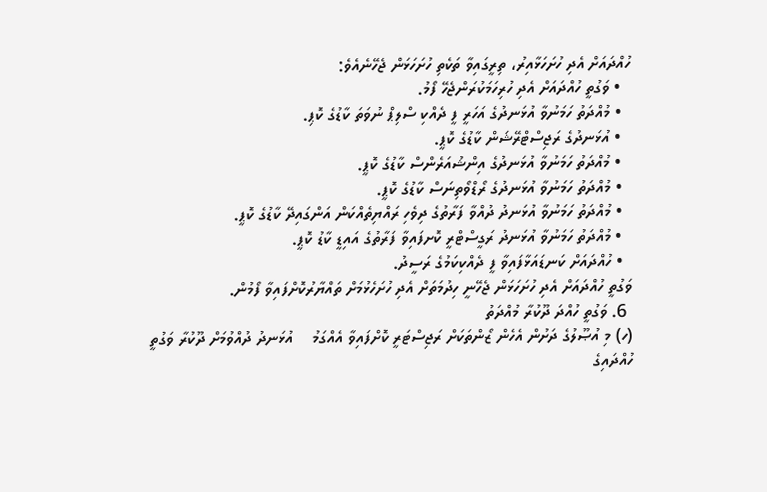ހުއްދައަށް އެދި ހުށަހަޅާއިރު، ތިރީގައިވާ ތަކެތި ހުށަހަޅަން ޖެހޭނެއެވެ:
  • ވަގުތީ ހުއްދައަށް އެދި ހުރިހަމަކުރަންޖެހޭ ފޯމު.
  • މުއްދަތު ހަމަނުވާ އުޅަނދުގެ އަހަރީ ފީ ދެއްކި ސްލިޕް ނުވަތަ ކާޑުގެ ކޮޕި.
  • އުޅަނދުގެ ރަޖިސްޓްރޭޝަން ކާޑުގެ ކޮޕީ.
  • މުއްދަތު ހަމަނުވާ އުޅަނދުގެ އިންޝުއަރެންސް ކާޑުގެ ކޮޕީ.
  • މުއްދަތު ހަމަނުވާ އުޅަނދުގެ ރޯޑްވޯތިނަސް ކާޑުގެ ކޮޕީ.
  • މުއްދަތު ހަމަނުވާ އުޅަނދު ދުއްވާ ފަރާތުގެ ދިވެހި ރައްޔިތެއްކަން އަންގައިދޭ ކާޑުގެ ކޮޕީ.
  • މުއްދަތު ހަމަނުވާ އުޅަނދު ރަގީސްޓްރީ ކޮށފައިވާ ފަރާތުގެ އައިޑީ ކާޑު ކޮޕީ.
  • ހުއްދައަށް ކަނޑައަޅާފައިވާ ފީ ދެއްކިކަމުގެ ރަސީދު.
ވަގުތީ ހުއްދައަށް އެދި ހުށަހަޅަން ޖެހޭނީ ހިދުމަތަށް އެދި ހުށަހެޅުމަށް ތައްޔާރުކޮށްފައިވާ ފޯމުން.
 6. ވަގުތީ ހުއްދަ ދޫކުރާ މުއްދަތު
(ހ) މި އުޞޫލުގެ ދަށުން އެހެން ޒޯންތަކަށް ރަޖިސްޓަރީ ކޮށްފައިވާ އެއްގަމު    އުޅަނދު ދުއްވުމަށް ދޫކުރާ ވަގުތީ ހުއްދައިގެ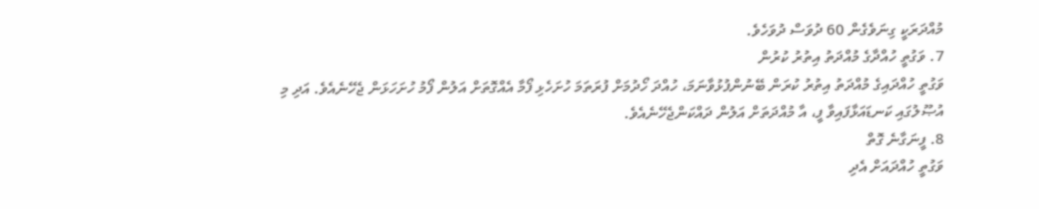މުއްދަރަކީ ގިނަވެގެން 60 ދުވަސް ދުވަހެވެ.
7. ވަގުތީ ހުއްދާގެ މުއްދަތު އިތުރު ކުރުން
ވަގުތީ ހުއްދައިގެ މުއްދަތު އިތުރު ކުރަން ބޭނުންފުޅުވާނަމަ، ހުއްދަ ހޯދުމަށް ފުރަތަމަ ހުށަހެޅި ފޯމާ އެއްގޮތަށް އަލުން ފޯމު ހުށަހަޅަން ޖެހޭނެއެވެ. އަދި މި އުޞޫލުގައި ކަނޑައަޅާފައިވާ ފީ، އާ މުއްދަތަށް އަލުން ދައްކަންޖެހޭނެއެވެ.
8. ފީނަގާނެ ގޮތް
ވަގުތީ ހުއްދައަށް އެދި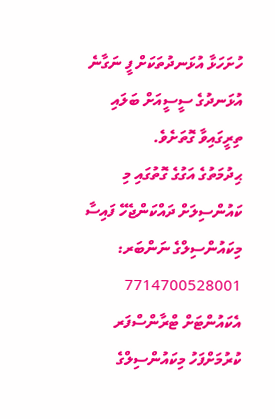ހުށަހަޅާ އުޅަނދުތަކަށް ފީ ނަގާނެ އުޅަނދުގެ ސީސީއަށް ބަލައި ތިރީގައިވާ ގޮތަށެވެ.
ޙިދުމަތުގެ އަގުގެ ގޮތުގައި މި ކައުންސިލަށް ދައްކަންޖެހޭ ފައިސާ މިކައުންސިލްގެ ނަންބަރ: 7714700528001 އެކައުންޓަށް ޓްރާންސްފަރ ކުރުމަށްފަހު މިކައުންސިލްގެ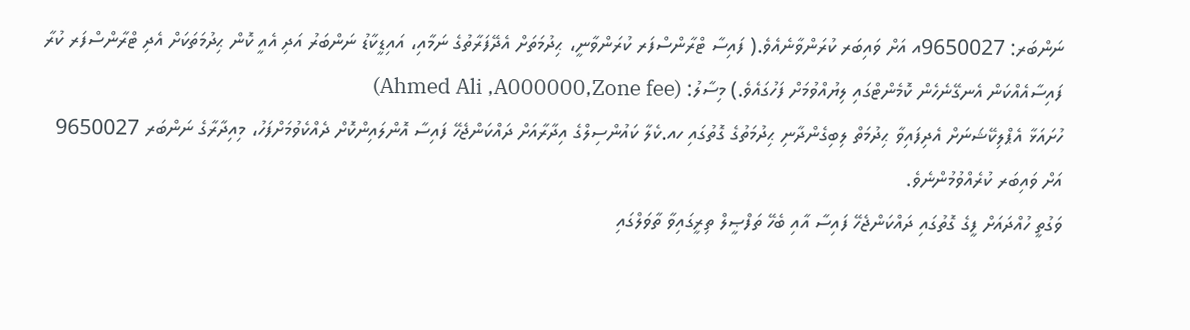ނަންބަރ: 9650027އ އަށް ވައިބަރ ކުރަންވާނެއެވެ.( ފައިސާ ޓްރާންސްފަރ ކުރަންވާނީ، ޙިދުމަތަށް އެދޭފަރާތުގެ ނަމާއި، އައިޑީކާޑު ނަންބަރު އަދި އެއީ ކޮން ޙިދުމަތަކަށް އެދި ޓްރާންސްފަރ ކުރާ ފައިސާއެއްކަން އެނގޭނެހެން ކޮމެންޓްގައި ލިޔުއްވުމަށް ފަހުގައެވެ.) މިސާލު: (Ahmed Ali ,A000000,Zone fee)
ހުށައަޅާ އެޕްލިކޭޝަނަށް އެދިފައިވާ ޙިދުމަތް ލިބިގެންދާނި ޙިދުމަތުގެ ގޮތުގައި ހއ.ކެލާ ކައުންސިލްގެ އިދާރާއަށް ދައްކަންޖެހޭ ފައިސާ އޮންލައިންކޮށް ދެއްކެވުމަށްފަހު، މިއިދާރާގެ ނަންބަރ 9650027 އަށް ވައިބަރ ކުރެއްވުމުންނެވެ.
ވަގުތީ ހުއްދައަށް ފީގެ ގޮތުގައި ދައްކަންޖެހޭ ފައިސާ އާއި ބެހޭ ތަފްޞީލް ތިރީގައިވާ ތާވަލްގައި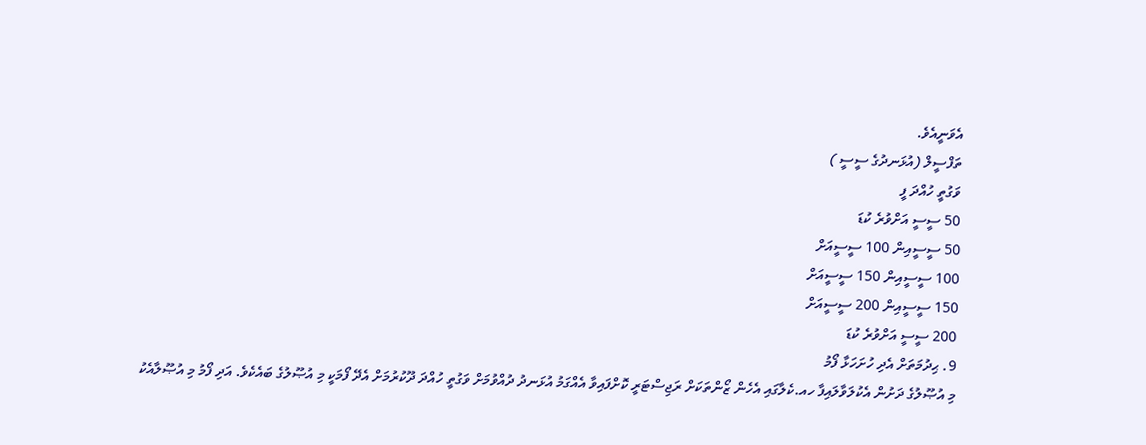އެވަނީއެވެ.
ތަފްސީލް (އުޅަނދުގެ ސީސީ )
ވަގުތީ ހުއްދަ ފީ
50 ސީސީ އަށްވުރެ ކުޑަ
50 ސީސީއިން 100 ސީސީއަށް
100 ސީސީއިން 150 ސީސީއަށް
150 ސީސީއިން 200 ސީސީއަށް
200 ސީސީ އަށްވުރެ ކުޑަ
9. ޙިދުމަތަށް އެދި ހުށަހަޅާ ފޯމު
މި އުޞޫލުގެ ދަށުން އެކުލަވާލައިފާ ހއ.ކެލާގައި އެހެން ޒޯންތަކަށް ރަޖިސްޓަރީ ކޮށްފައިވާ އެއްގަމު އުޅަނދު ދުއްވުމަށް ވަގުތީ ހުއްދަ ދޫކުރުމަށް އެދޭ ފޯމަކީ މި އުޞޫލުގެ ބައެކެވެ. އަދި ފޯމު މި އުޞޫލާއެކު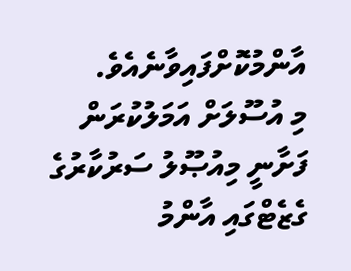އާންމުކޮށްފައިވާނެއެވެ.
މި އުސޫލަށް އަމަލުކުރަން ފަށާނީ މިއުޞޫލު ސަރުކާރުގެ ގެޒެޓްގައި އާންމު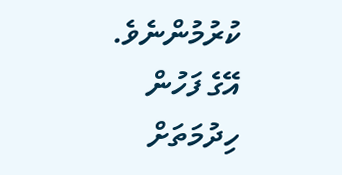ކުރުމުންނެވެ. އޭގެ ފަހުން ހިދުމަތަށް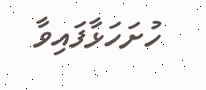ހުށަހަޅާފައިވާ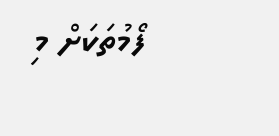ފޯމުތަކަށް މި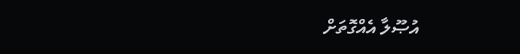އުޞޫލާ އެއްގޮތަށް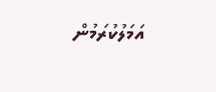އަމަލުކުރަމުން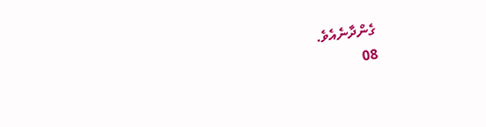ގެންދާނެއެވެ.
08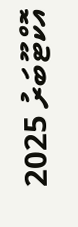އޮކްޓޫބަރު 2025